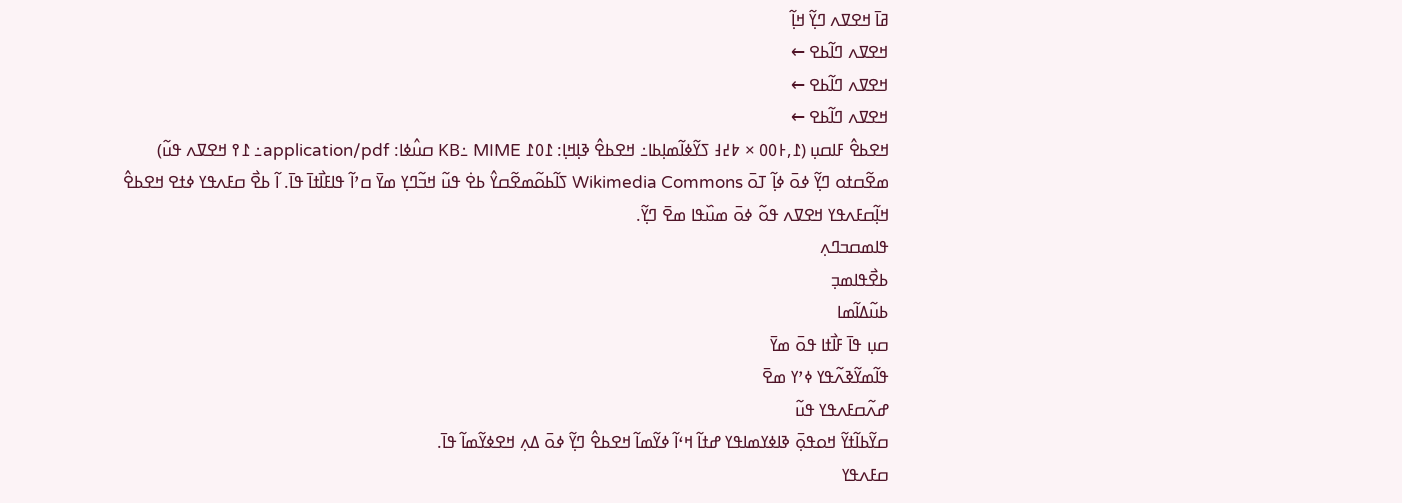ߥߊ߫ ߞߐߜߍ ߣߌ߲߬ ߞߊ߲߬
ߞߐߜߍ ߣߊ߬ߕߐ ←
ߞߐߜߍ ߣߊ߬ߕߐ ←
ߞߐߜߍ ߣߊ߬ߕߐ ←
ߞߐߕߐ߮ ߓߊߛߎ߲ (߁,߅߀߀ × ߈߄߃ ߖߌ߬ߦߊ߬ߘߊ߲ߕߊ߸ ߞߐߕߐ߮ ߢߊ߲ߞߊ߲: ߁߀߁ KB߸ MIME ߛߎ߮ߦߊ: application/pdf߸ ߁߉ ߞߐߜߍ ߟߎ߬)
ߘߐ߬ߛߙߋ ߣߌ߲߬ ߦߋ߫ ߦߊ߲߬ ߠߋ߫ Wikimedia Commons ߖߊ߬ߕߋ߬ߘߐ߬ߛߌ߮ ߕߐ߭ ߟߎ߬ ߞߏ߬ߣߌ߲ ߘߌ߫ ߛߴߊ߬ ߟߊߓߊ߯ߙߊ߫ ߟߊ߫. ߊ߬ ߕߐ߯ ߛߓߍߟߌ ߦߙߐ ߞߐߕߐ߮ ߞߊ߲߬ߛߓߍߟߌ ߞߐߜߍ ߟߋ߬ ߦߋ߫ ߘߎ߰ߟߊ ߘߐ߫ ߣߌ߲߬.
ߟߊߘߛߏߣߍ߲
ߕߐ߯ߟߊߘߏ߲
ߕߎ߬ߡߊ߬ߘߊ
ߛߎ߲ ߟߊ߫ ߓߊ߯ߙߊ ߟߋ߫ ߘߌ߫
ߟߊ߬ߘߌ߬ߢߍ߬ߟߌ ߦߴߌ ߘߐ߫
ߝߍ߬ߛߓߍߟߌ ߟߎ߬
ߛߌ߬ߕߊ߬ߙߌ߬ ߞߋߟߋ߲߫ ߢߊߦߌߘߊߟߌ ߝߙߊ߬ ߞߵߊ߬ ߦߌ߬ߘߊ߬ ߞߐߕߐ߮ ߣߌ߲߬ ߦߋ߫ ߡߍ߲ ߞߐߦߌ߬ߘߊ߬ ߟߊ߫.
ߛߓߍߟߌ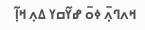ߞߍߣߍ߲߫ ߦߋ߫ ߝߌ߬ߛߌ ߡߍ߲ ߞߊ߲߬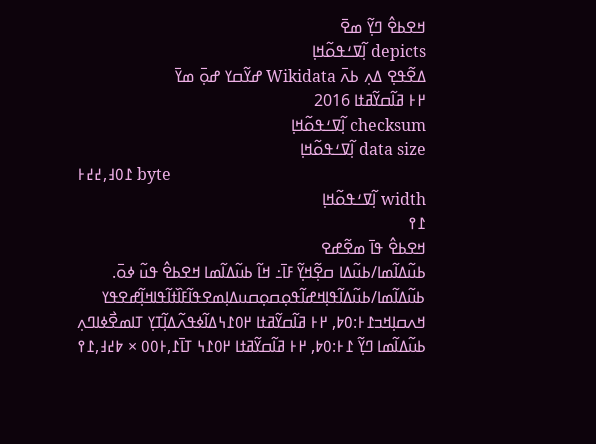ߞߐߕߐ߮ ߣߌ߲߬ ߘߐ߫
depicts ߊ߲߬ߜߑߟߋ߬ߞߊ߲
ߡߐ߬ߟߐ߲ ߡߍ߲ ߕߍ߫ Wikidata ߝߌ߬ߛߌ ߝߋ߲߫ ߘߌ߫
߂߅ ߥߊ߬ߛߌ߬ߥߙߊ 2016
checksum ߊ߲߬ߜߑߟߋ߬ߞߊ߲
data size ߊ߲߬ߜߑߟߋ߬ߞߊ߲
߁߀߃,߄߄߅ byte
width ߊ߲߬ߜߑߟߋ߬ߞߊ߲
߁߉
ߞߐߕߐ߮ ߟߊ߫ ߘߐ߬ߝߐ
ߕߎ߬ߡߊ߬ߘߊ/ߕߎ߬ߡߊ ߛߐ߲߬ߞߌ߲߬ ߓߊ߫߸ ߞߊ߬ ߕߎ߬ߡߊ߬ߘߊ ߞߐߕߐ߮ ߟߎ߬ ߦߋ߫.
ߕߎ߬ߡߊ߬ߘߊ/ߕߎ߬ߡߊ߬ߟߊ߲ߞߝߊ߬ߟߋ߲ߛߋ߲ߛߎߡߊ߲ߘߐߟߊ߬ߓߊ߰ߙߊ߬ߟߊߞߊ߲߬ߝߐߟߌ
ߞߍߛߊ߲ߞߏ߁߅:߀߈, ߂߅ ߥߊ߬ߛߌ߬ߥߙߊ ߂߀߁߆ߡߊ߬ߦߟߍ߬ߡߊ߲߬ߠߌ߲ ߠߊߘߐ߯ߦߊߣߍ߲ ߕߎ߬ߡߊ߬ߘߊ ߣߌ߲߬ ߁߅:߀߈, ߂߅ ߥߊ߬ߛߌ߬ߥߙߊ ߂߀߁߆ ߠߊ߫߁,߅߀߀ × ߈߄߃,߁߉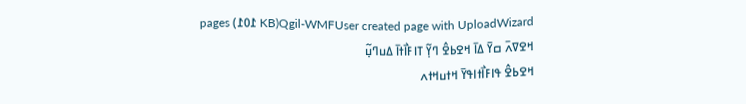pages (߁߀߁ KB)Qgil-WMFUser created page with UploadWizard
ߞߐߜߍ߫ ߛߌ߫ ߡߊ߫ ߞߐߕߐ߮ ߣߌ߲߬ ߠߊߓߊ߯ߙߊ߫ ߡߎߣߎ߲߬
ߞߐߕߐ߮ ߟߊߓߊ߯ߙߊߟߌ߫ ߞߙߎߞߙߍ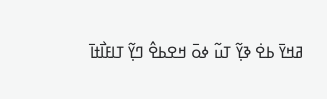ߥߞߌ߫ ߕߐ߭ ߢߌ߲߬ ߠߎ߬ ߦߋ߫ ߞߐߕߐ߮ ߣߌ߲߬ ߠߊߓߊ߯ߙߊ߫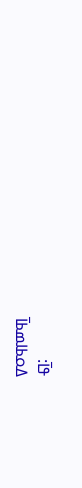ߟߊ߫:
ߡߋߕߊߘߕߊ߫